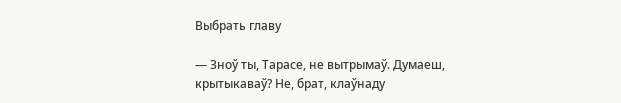Выбрать главу

— Зноў ты, Тарасе, не вытрымаў. Думаеш, крытыкаваў? Не, брат, клаўнаду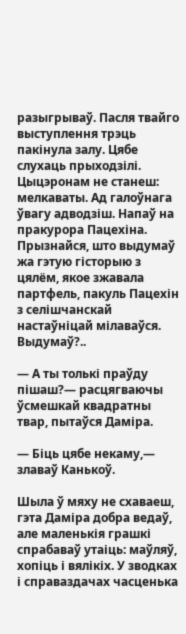разыгрываў. Пасля твайго выступлення трэць пакінула залу. Цябе слухаць прыходзілі. Цыцэронам не станеш: мелкаваты. Ад галоўнага ўвагу адводзіш. Напаў на пракурора Пацехіна. Прызнайся, што выдумаў жа гэтую гісторыю з цялём, якое зжавала партфель, пакуль Пацехін з селішчанскай настаўніцай мілаваўся. Выдумаў?..

— А ты толькі праўду пішаш?— расцягваючы ўсмешкай квадратны твар, пытаўся Даміра.

— Біць цябе некаму,— злаваў Канькоў.

Шыла ў мяху не схаваеш, гэта Даміра добра ведаў, але маленькія грашкі спрабаваў утаіць: маўляў, хопіць і вялікіх. У зводках і справаздачах часценька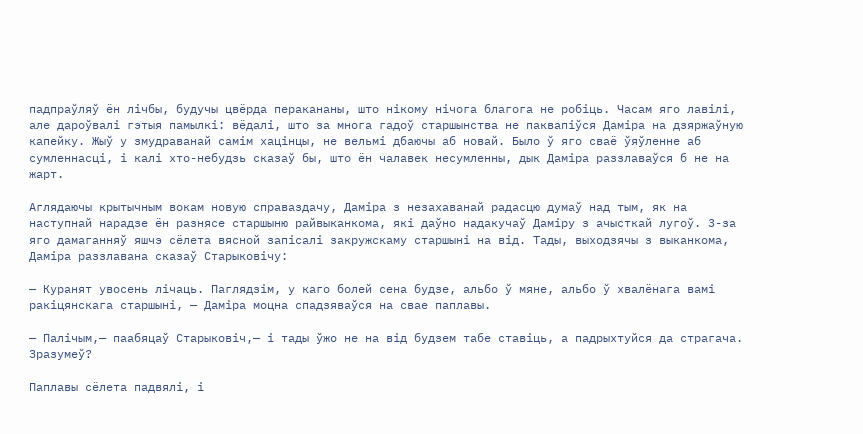падпраўляў ён лічбы, будучы цвёрда перакананы, што нікому нічога благога не робіць. Часам яго лавілі, але дароўвалі гэтыя памылкі: вёдалі, што за многа гадоў старшынства не паквапіўся Даміра на дзяржаўную капейку. Жыў у змудраванай самім хацінцы, не вельмі дбаючы аб новай. Было ў яго сваё ўяўленне аб сумленнасці, і калі хто-небудзь сказаў бы, што ён чалавек несумленны, дык Даміра раззлаваўся б не на жарт.

Аглядаючы крытычным вокам новую справаздачу, Даміра з незахаванай радасцю думаў над тым, як на наступнай нарадзе ён разнясе старшыню райвыканкома, які даўно надакучаў Даміру з ачысткай лугоў. 3-за яго дамаганняў яшчэ сёлета вясной запісалі закружскаму старшыні на від. Тады, выходзячы з выканкома, Даміра раззлавана сказаў Старыковічу:

— Куранят увосень лічаць. Паглядзім, у каго болей сена будзе, альбо ў мяне, альбо ў хвалёнага вамі ракіцянскага старшыні, — Даміра моцна спадзяваўся на свае паплавы.

— Палічым,— паабяцаў Старыковіч,— і тады ўжо не на від будзем табе ставіць, а падрыхтуйся да страгача. Зразумеў?

Паплавы сёлета падвялі, і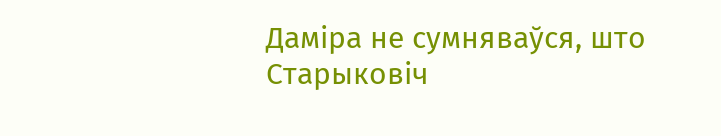Даміра не сумняваўся, што Старыковіч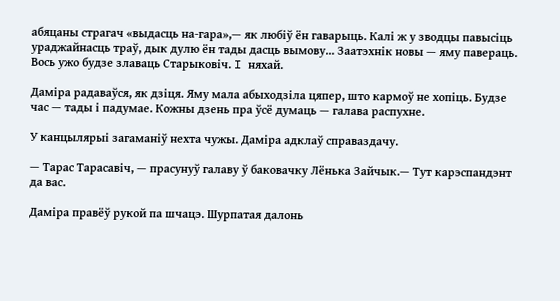абяцаны страгач «выдасць на-гара»,— як любіў ён гаварыць. Калі ж у зводцы павысіць ураджайнасць траў, дык дулю ён тады дасць вымову... Заатэхнік новы — яму павераць. Вось ужо будзе злаваць Старыковіч. I няхай.

Даміра радаваўся, як дзіця. Яму мала абыходзіла цяпер, што кармоў не хопіць. Будзе час — тады і падумае. Кожны дзень пра ўсё думаць — галава распухне.

У канцылярыі загаманіў нехта чужы. Даміра адклаў справаздачу.

— Тарас Тарасавіч, — прасунуў галаву ў баковачку Лёнька Зайчык.— Тут карэспандэнт да вас.

Даміра правёў рукой па шчацэ. Шурпатая далонь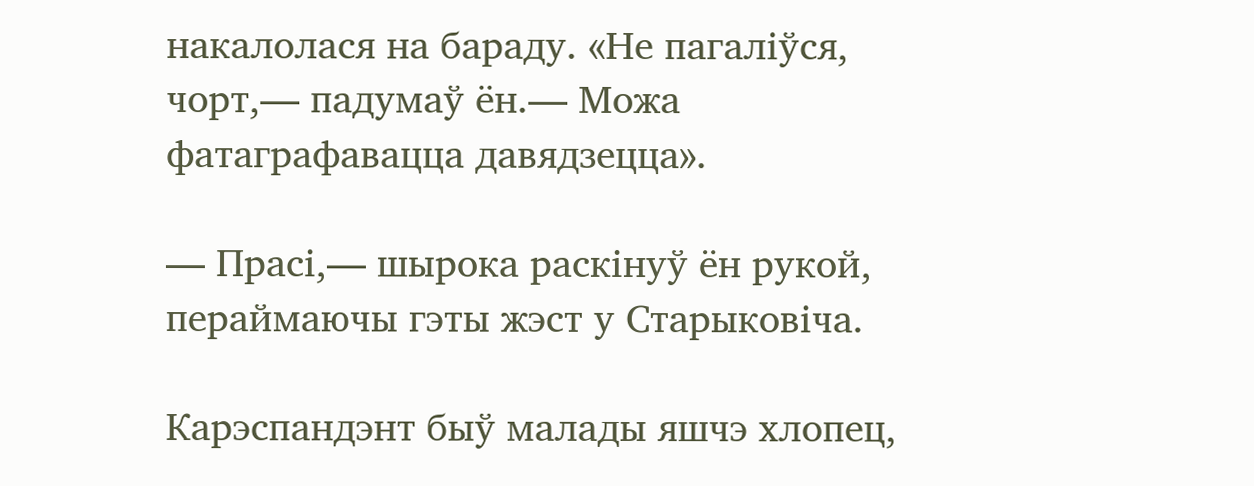накалолася на бараду. «Не пагаліўся, чорт,— падумаў ён.— Можа фатаграфавацца давядзецца».

— Прасі,— шырока раскінуў ён рукой, пераймаючы гэты жэст у Старыковіча.

Карэспандэнт быў малады яшчэ хлопец,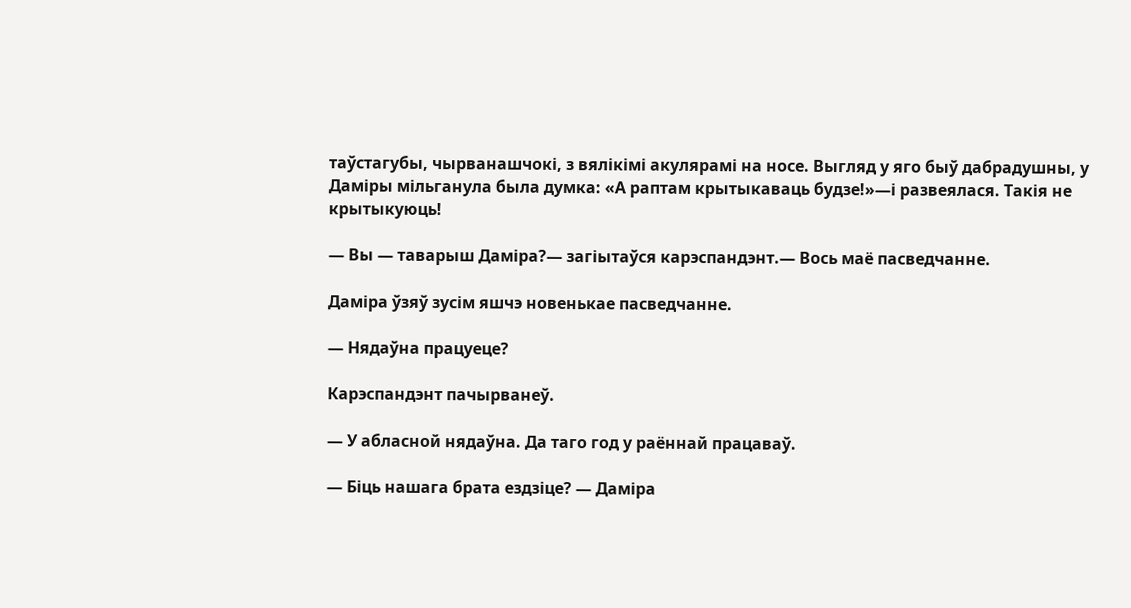таўстагубы, чырванашчокі, з вялікімі акулярамі на носе. Выгляд у яго быў дабрадушны, у Даміры мільганула была думка: «А раптам крытыкаваць будзе!»—і развеялася. Такія не крытыкуюць!

— Вы — таварыш Даміра?— загіытаўся карэспандэнт.— Вось маё пасведчанне.

Даміра ўзяў зусім яшчэ новенькае пасведчанне.

— Нядаўна працуеце?

Карэспандэнт пачырванеў.

— У абласной нядаўна. Да таго год у раённай працаваў.

— Біць нашага брата ездзіце? — Даміра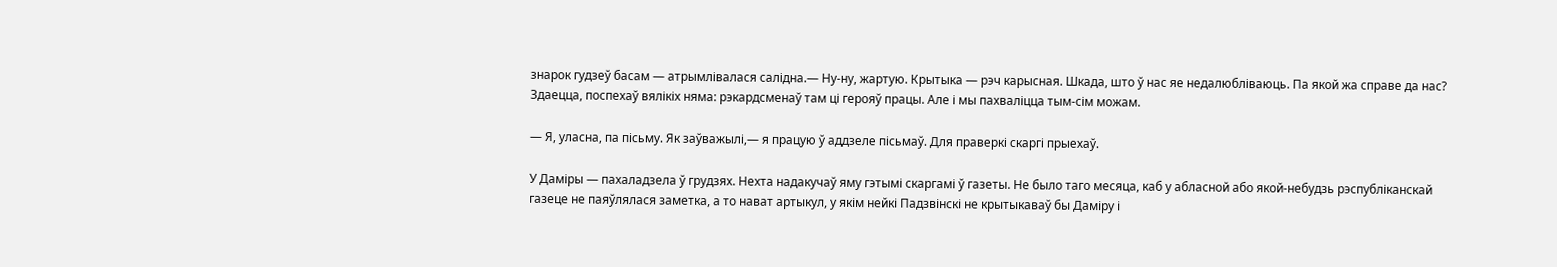знарок гудзеў басам — атрымлівалася салідна.— Ну-ну, жартую. Крытыка — рэч карысная. Шкада, што ў нас яе недалюбліваюць. Па якой жа справе да нас? Здаецца, поспехаў вялікіх няма: рэкардсменаў там ці герояў працы. Але і мы пахваліцца тым-сім можам.

— Я, уласна, па пісьму. Як заўважылі,— я працую ў аддзеле пісьмаў. Для праверкі скаргі прыехаў.

У Даміры — пахаладзела ў грудзях. Нехта надакучаў яму гэтымі скаргамі ў газеты. Не было таго месяца, каб у абласной або якой-небудзь рэспубліканскай газеце не паяўлялася заметка, а то нават артыкул, у якім нейкі Падзвінскі не крытыкаваў бы Даміру і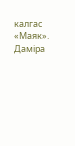калгас «Маяк». Даміра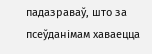падазраваў, што за псеўданімам хаваецца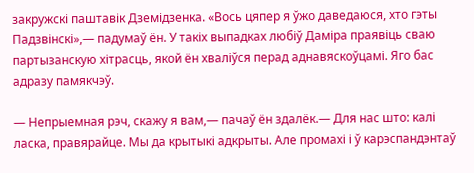закружскі паштавік Дземідзенка. «Вось цяпер я ўжо даведаюся, хто гэты Падзвінскі»,— падумаў ён. У такіх выпадках любіў Даміра праявіць сваю партызанскую хітрасць, якой ён хваліўся перад аднавяскоўцамі. Яго бас адразу памякчэў.

— Непрыемная рэч, скажу я вам,— пачаў ён здалёк.— Для нас што: калі ласка, правярайце. Мы да крытыкі адкрыты. Але промахі і ў карэспандэнтаў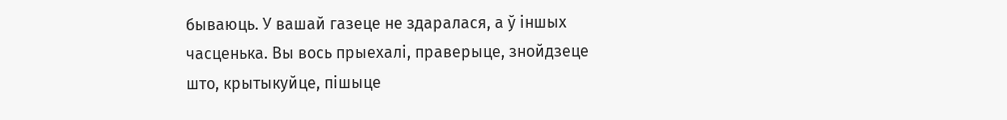бываюць. У вашай газеце не здаралася, а ў іншых часценька. Вы вось прыехалі, праверыце, знойдзеце што, крытыкуйце, пішыце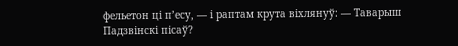фельетон ці п’есу, — і раптам крута віхлянуў: — Таварыш Падзвінскі пісаў?